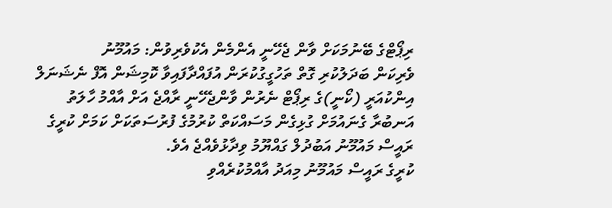ރިޕޯޓްގެ ބޭނުމަކަށް ވާން ޖެހޭނީ އެންމެން އެކުވެރިވުން: މައުމޫނު
ވެރިކަން ބަދަލުކުރި ގޮތް ތަހުގީގުކުރަން އުފައްދާފައިވާ ކޮމިޝަން އޮފް ނެޝަނަލް އިންކުއަރީ (ކޯނީ)ގެ ރިޕޯޓް ނެރުން ވާންޖެހޭނީ ރާއްޖެ އަށް އާއްމު ހާލަތު އަނބުރާ ގެނައުމަށް ގުޅިގެން މަސައްކަތް ކުރުމުގެ ފުރުސަތަކަށް ކަމަށް ކުރީގެ ރައީސް މައުމޫނު އަބުދުލް ގައްޔޫމު ވިދާޅުވެއްޖެ އެވެ.
ކުރީގެ ރައީސް މައުމޫނު މިއަދު އާއްމުކުރެއްވި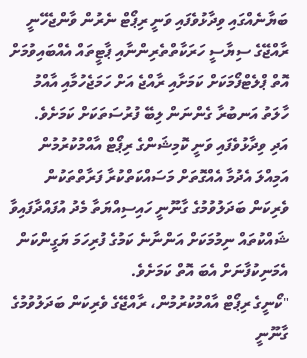ބަޔާނެއްގައި ވިދާޅުވެފައި ވަނީ ރިޕޯޓް ނެރުން ވާންޖެހޭނީ ރާއްޖޭގެ ސިޔާސީ ހަރަކާތްތެރިންނާއި ޕާޓީތައް އެއްބައިވުމަށް އޮތް ޕްލެޓްފޯމަކަށް ކަމަށާއި ރާއްޖެ އަށް ހަމަޖެހުމާއި އާއްމު ހާލަތު އަނބުރާ ގެންނަން ލިބޭ ފުރުސަތަކަށް ކަމަށެވެ.
އަދި ވިދާޅުވެފައި ވަނީ ކޮމިޝަންގެ ރިޕޯޓް އާއްމުކުރުމުން އަމިއްލަ އެދުމާ އެއްގޮތަށް މަސައްކަތްކުރާ ފަރާތްތަކުން ވެރިކަން ބަދަލުވުމުގެ ގާނޫނީ ހައިސިއްޔަތާ މެދު އުފައްދާފައިވާ ޝައްކުތައް ނިމުމަކަށް އަންނާނެ ކަމުގެ ފުރިހަމަ ޔަގީންކަން އެމަނިކުފާނަށް އެބަ އޮތް ކަމަށެވެ.
"ކޯނީގެ ރިޕޯޓް އާއްމުކުރުމުން، ރާއްޖޭގެ ވެރިކަން ބަދަލުވުމުގެ ގާނޫނީ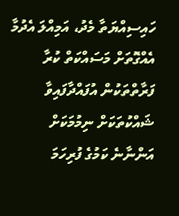ހައިސިއްޔަތާ މެދު، އަމިއްލަ އެދުމާ އެއްގޮތަށް މަސައްކަތް ކުރާ ފަރާތްތަކުން އުފައްދާފައިވާ ޝައްކުތަކަށް ނިމުމަކަށް އަންނާނެ ކަމުގެ ފުރިހަމަ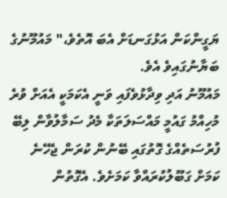ޔަގީންކަން އަޅުގަނޑަށް އެބަ އޮތެވެ،" މައުމޫނުގެ ބަޔާނުގައިވެ އެވެ.
މައުމޫނު އަދި ވިދާޅުވެފައި ވަނީ އެކަމަކީ އެއަށް ވުރެ މުހިއްމު ގައުމީ މައްސަލަތަކާ މެދު ސަމާލުވާން ލިބޭ ފުރުސަތެއްގެ ގޮތުގައި ބޭނުން ކުރަން ޖެހޭނެ ކަމަށް ގަބޫލުކުރައްވާ ކަމަށެވެ. އެގޮތުން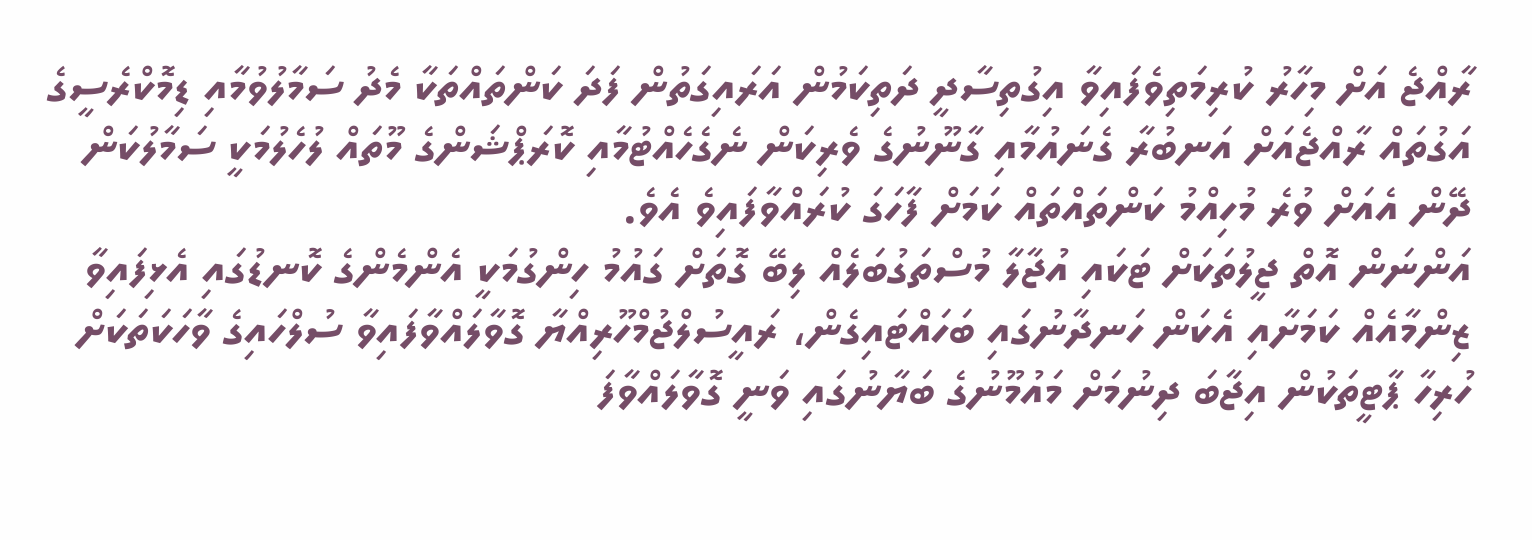ރާއްޖެ އަށް މިހާރު ކުރިމަތިވެފައިވާ އިގުތިސާދީ ދަތިކަމުން އަރައިގަތުން ފަދަ ކަންތައްތަކާ މެދު ސަމާލުވުމާއި ޑިމޮކްރެސީގެ އަގުތައް ރާއްޖެއަށް އަނބުރާ ގެނައުމާއި ގާނޫނުގެ ވެރިކަން ނެގެހެއްޓުމާއި ކޮރަޕްޝަންގެ މޫތައް ލުހެލުމަކީ ސަމާލުކަން ދޭން އެއަށް ވުރެ މުހިއްމު ކަންތައްތައް ކަމަށް ފާހަގަ ކުރައްވާފައިވެ އެވެ.
އަންނަން އޮތް ޖީލުތަކަށް ޓަކައި އުޖާލާ މުސްތަގުބަލެއް ލިބޭ ގޮތަށް ގައުމު ހިންގުމަކީ އެންމެންގެ ކޮނޑުގައި އެޅިފައިވާ ޒިންމާއެއް ކަމަށާއި އެކަން ހަނދާނުގައި ބަހައްޓައިގެން، ރައީސުލްޖުމްހޫރިއްޔާ ގޮވާލައްވާފައިވާ ސުލްހައިގެ ވާހަކަތަކަށް ހުރިހާ ޕާޓީތަކުން އިޖާބަ ދިނުމަށް މައުމޫނުގެ ބަޔާނުގައި ވަނީ ގޮވާލައްވާފަ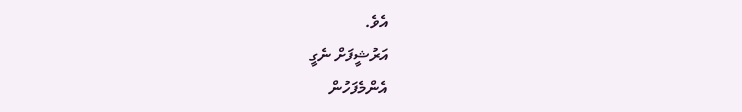އެވެ.
އަރުޝީފަށް ނެގީ
އެންމެފަހުން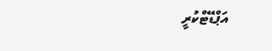އަޕްޑޭޓްކުރީ